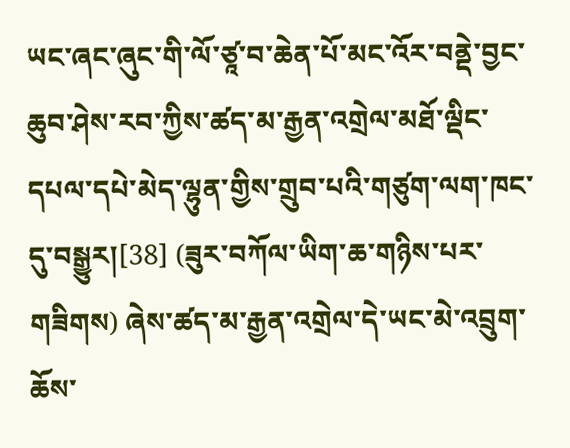ཡང་ཞང་ཞུང་གི་ལོ་ཙཱ་བ་ཆེན་པོ་མང་འོར་བནྡེ་བྱང་ཆུབ་ཤེས་རབ་ཀྱིས་ཚད་མ་རྒྱན་འགྲེལ་མཐོ་ལྡིང་དཔལ་དཔེ་མེད་ལྷུན་གྱིས་གྲུབ་པའི་གཙུག་ལག་ཁང་དུ་བསྒྱུར།[38] (ཟུར་བཀོལ་ཡིག་ཆ་གཉིས་པར་གཟིགས) ཞེས་ཚད་མ་རྒྱན་འགྲེལ་དེ་ཡང་མེ་འབྲུག་ཆོས་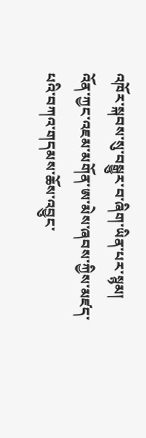འཁོར་སྐབས་སུ་བསྒྱུར་བ་ཞིག་ཡིན་པར་སྙམ། འོན་ཀྱང་འཇམ་མགོན་ཨ་མེས་ཞབས་ཀྱིས་མཛད་པའི་བཀའ་གདམས་ཆོས་འབྱུང་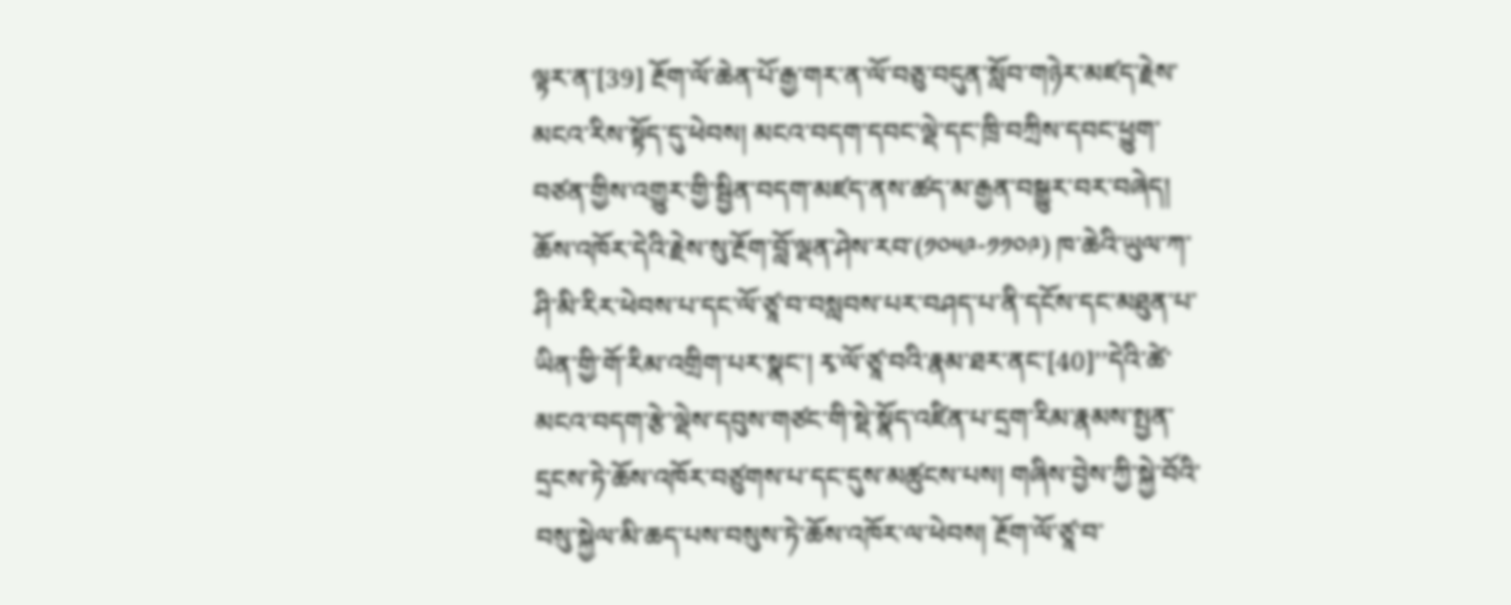ལྟར་ན་[39] རྔོག་ལོ་ཆེན་པོ་རྒྱ་གར་ན་ལོ་བཅུ་བདུན་སློབ་གཉེར་མཛད་རྗེས་མངའ་རིས་སྟོད་དུ་ཕེབས། མངའ་བདག་དབང་ལྡེ་དང་ཁྲི་བཀྲིས་དབང་ཕྱུག་བཙན་གྱིས་འགྱུར་གྱི་སྦྱིན་བདག་མཛད་ནས་ཚད་མ་རྒྱན་བསྒྱུར་བར་བཞེད། ཆོས་འཁོར་དེའི་རྗེས་སུ་རྔོག་བློ་ལྡན་ཤེས་རབ་(༡༠༥༩-༡༡༠༩) ཁ་ཆེའི་ཡུལ་ཀ་ཤི་མི་རིར་ཕེབས་པ་དང་ལོ་ཙཱ་བ་བསླབས་པར་བཤད་པ་ནི་དངོས་དང་མཐུན་པ་ཡིན་གྱི་གོ་རིམ་འགྲིག་པར་སྣང་། རྭ་ལོ་ཙཱ་བའི་རྣམ་ཐར་ནང་[40]’’དེའི་ཚེ་མངའ་བདག་རྩེ་ལྡེས་དབུས་གཙང་གི་སྡེ་སྣོད་འཛིན་པ་དྲག་རིམ་རྣམས་སྤྱན་དྲངས་ཏེ་ཆོས་འཁོར་བཙུགས་པ་དང་དུས་མཚུངས་པས། གཞིས་བྱེས་ཀྱི་སྐྱེ་བོའི་བསུ་སྐྱེལ་མི་ཆད་པས་བསུས་ཏེ་ཆོས་འཁོར་ལ་ཕེབས། རྔོག་ལོ་ཙཱ་བ་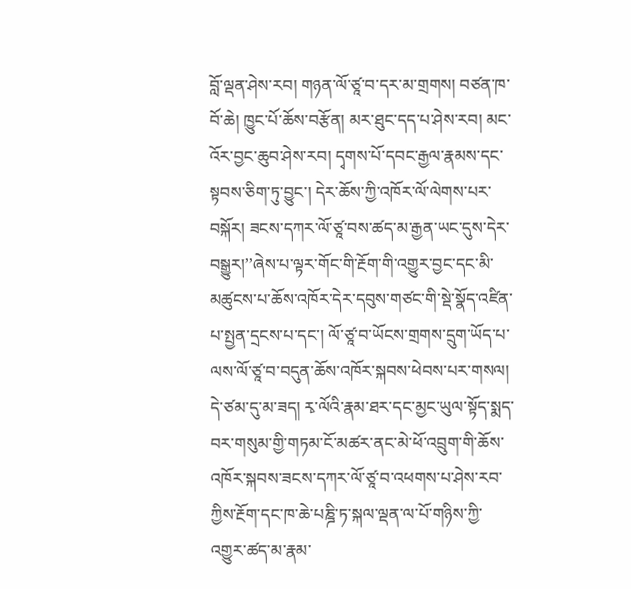བློ་ལྡན་ཤེས་རབ། གཉན་ལོ་ཙཱ་བ་དར་མ་གྲགས། བཙན་ཁ་བོ་ཆེ། ཁྱུང་པོ་ཆོས་བརྩོན། མར་ཐུང་དད་པ་ཤེས་རབ། མང་འོར་བྱང་ཆུབ་ཤེས་རབ། དྭགས་པོ་དབང་རྒྱལ་རྣམས་དང་སྟབས་ཅིག་ཏུ་བྱུང་། དེར་ཆོས་ཀྱི་འཁོར་ལོ་ལེགས་པར་བསྐོར། ཟངས་དཀར་ལོ་ཙཱ་བས་ཚད་མ་རྒྱན་ཡང་དུས་དེར་བསྒྱུར།’’ཞེས་པ་ལྟར་གོང་གི་རྔོག་གི་འགྱུར་བྱང་དང་མི་མཚུངས་པ་ཆོས་འཁོར་དེར་དབུས་གཙང་གི་སྡེ་སྣོད་འཛིན་པ་སྤྱན་དྲངས་པ་དང་། ལོ་ཙཱ་བ་ཡོངས་གྲགས་དྲུག་ཡོད་པ་ལས་ལོ་ཙཱ་བ་བདུན་ཆོས་འཁོར་སྐབས་ཕེབས་པར་གསལ། དེ་ཙམ་དུ་མ་ཟད། རྭ་ལོའི་རྣམ་ཐར་དང་མྱང་ཡུལ་སྟོད་སྨད་བར་གསུམ་གྱི་གཏམ་ངོ་མཚར་ནང་མེ་ཕོ་འབྲུག་གི་ཆོས་འཁོར་སྐབས་ཟངས་དཀར་ལོ་ཙཱ་བ་འཕགས་པ་ཤེས་རབ་ཀྱིས་རྔོག་དང་ཁ་ཆེ་པཎྜི་ཏ་སྐལ་ལྡན་ལ་པོ་གཉིས་ཀྱི་འགྱུར་ཚད་མ་རྣམ་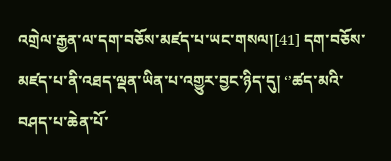འགྲེལ་རྒྱན་ལ་དག་བཅོས་མཛད་པ་ཡང་གསལ།[41] དག་བཅོས་མཛད་པ་ནི་འཐད་ལྡན་ཡིན་པ་འགྱུར་བྱང་ཉིད་དུ། ‘’ཚད་མའི་བཤད་པ་ཆེན་པོ་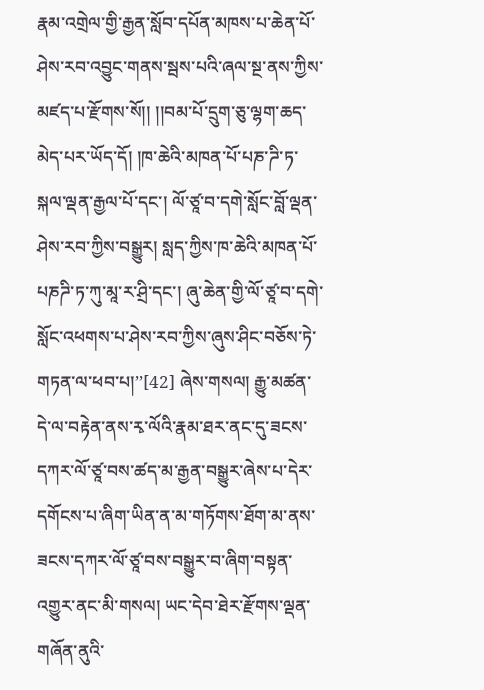རྣམ་འགྲེལ་གྱི་རྒྱན་སློབ་དཔོན་མཁས་པ་ཆེན་པོ་ཤེས་རབ་འབྱུང་གནས་སྦས་པའི་ཞལ་སྔ་ནས་ཀྱིས་མཛད་པ་རྫོགས་སོ།། །།བམ་པོ་དྲུག་ཅུ་ལྷག་ཆད་མེད་པར་ཡོད་དོ། །ཁ་ཆེའི་མཁན་པོ་པཎ་ཌི་ཏ་སྐལ་ལྡན་རྒྱལ་པོ་དང་། ལོ་ཙཱ་བ་དགེ་སློང་བློ་ལྡན་ཤེས་རབ་ཀྱིས་བསྒྱུར། སླད་ཀྱིས་ཁ་ཆེའི་མཁན་པོ་པཎཌི་ཏ་ཀུ་མཱ་ར་ཤྲི་དང་། ཞུ་ཆེན་གྱི་ལོ་ཙཱ་བ་དགེ་སློང་འཕགས་པ་ཤེས་རབ་ཀྱིས་ཞུས་ཤིང་བཅོས་ཏེ་གཏན་ལ་ཕབ་པ།’’[42] ཞེས་གསལ། རྒྱུ་མཚན་དེ་ལ་བརྟེན་ནས་རྭ་ལོའི་རྣམ་ཐར་ནང་དུ་ཟངས་དཀར་ལོ་ཙཱ་བས་ཚད་མ་རྒྱན་བསྒྱུར་ཞེས་པ་དེར་དགོངས་པ་ཞིག་ཡིན་ན་མ་གཏོགས་ཐོག་མ་ནས་ཟངས་དཀར་ལོ་ཙཱ་བས་བསྒྱུར་བ་ཞིག་བསྟན་འགྱུར་ནང་མི་གསལ། ཡང་དེབ་ཐེར་རྫོགས་ལྡན་གཞོན་ནུའི་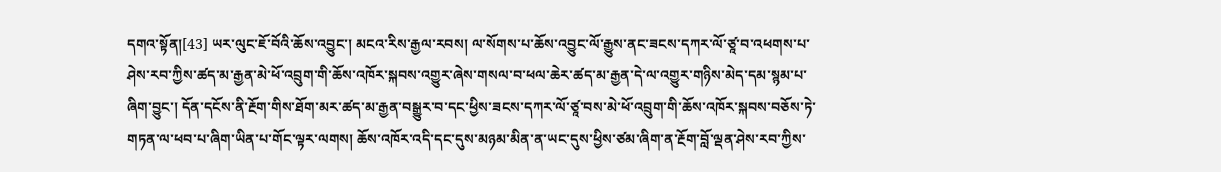དགའ་སྟོན།[43] ཡར་ལུང་ཇོ་བོའི་ཆོས་འབྱུང་། མངའ་རིས་རྒྱལ་རབས། ལ་སོགས་པ་ཆོས་འབྱུང་ལོ་རྒྱུས་ནང་ཟངས་དཀར་ལོ་ཙཱ་བ་འཕགས་པ་ཤེས་རབ་ཀྱིས་ཚད་མ་རྒྱན་མེ་ཕོ་འབྲུག་གི་ཆོས་འཁོར་སྐབས་འགྱུར་ཞེས་གསལ་བ་ཕལ་ཆེར་ཚད་མ་རྒྱན་དེ་ལ་འགྱུར་གཉིས་མེད་དམ་སྙམ་པ་ཞིག་བྱུང་། དོན་དངོས་ནི་རྔོག་གིས་ཐོག་མར་ཚད་མ་རྒྱན་བསྒྱུར་བ་དང་ཕྱིས་ཟངས་དཀར་ལོ་ཙཱ་བས་མེ་ཕོ་འབྲུག་གི་ཆོས་འཁོར་སྐབས་བཅོས་ཏེ་གཏན་ལ་ཕབ་པ་ཞིག་ཡིན་པ་གོང་ལྟར་ལགས། ཆོས་འཁོར་འདི་དང་དུས་མཉམ་མིན་ན་ཡང་དུས་ཕྱིས་ཙམ་ཞིག་ན་རྔོག་བློ་ལྡན་ཤེས་རབ་ཀྱིས་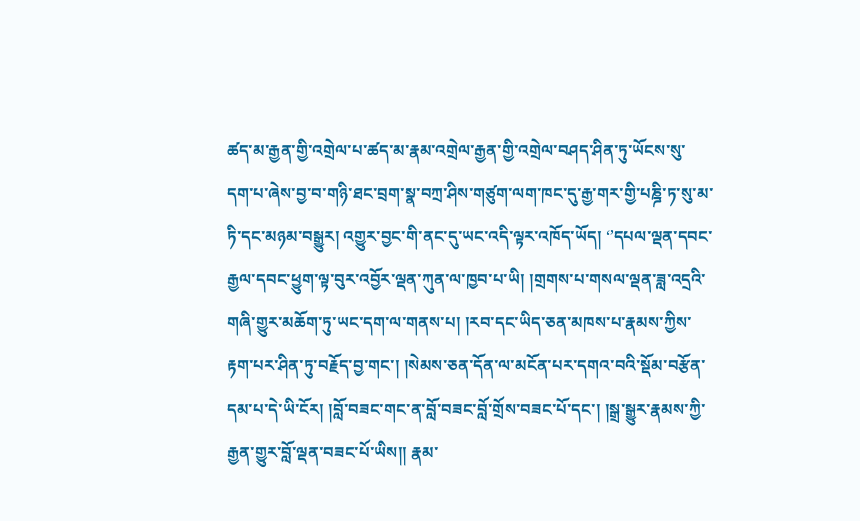ཚད་མ་རྒྱན་གྱི་འགྲེལ་པ་ཚད་མ་རྣམ་འགྲེལ་རྒྱན་གྱི་འགྲེལ་བཤད་ཤིན་ཏུ་ཡོངས་སུ་དག་པ་ཞེས་བྱ་བ་གཉི་ཐང་བྲག་སྣ་བཀྲ་ཤིས་གཙུག་ལག་ཁང་དུ་རྒྱ་གར་གྱི་པཎྜི་ཏ་སུ་མ་ཏི་དང་མཉམ་བསྒྱུར། འགྱུར་བྱང་གི་ནང་དུ་ཡང་འདི་ལྟར་འཁོད་ཡོད། ‘’དཔལ་ལྡན་དབང་རྒྱལ་དབང་ཕྱུག་ལྟ་བུར་འབྱོར་ལྡན་ཀུན་ལ་ཁྱབ་པ་ཡི། །གྲགས་པ་གསལ་ལྡན་ཟླ་འདྲའི་གཞི་གྱུར་མཆོག་ཏུ་ཡང་དག་ལ་གནས་པ། །རབ་དང་ཡིད་ཅན་མཁས་པ་རྣམས་ཀྱིས་རྟག་པར་ཤིན་ཏུ་བརྗོད་བྱ་གང་། །སེམས་ཅན་དོན་ལ་མངོན་པར་དགའ་བའི་སྡོམ་བརྩོན་དམ་པ་དེ་ཡི་ངོར། །བློ་བཟང་གང་ན་བློ་བཟང་བློ་གྲོས་བཟང་པོ་དང་། །སྒྲ་སྒྱུར་རྣམས་ཀྱི་རྒྱན་གྱུར་བློ་ལྡན་བཟང་པོ་ཡིས།། རྣམ་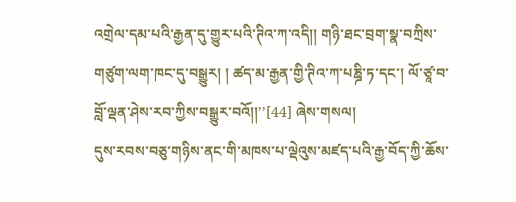འགྲེལ་དམ་པའི་རྒྱན་དུ་གྱུར་པའི་ཊིའ་ཀ་འདི།། གཉི་ཐང་བྲག་སྣ་བཀྲིས་གཙུག་ལག་ཁང་དུ་བསྒྱུར། ། ཚད་མ་རྒྱན་གྱི་ཊིའ་ཀ་པཎྜི་ཏ་དང་། ལོ་ཙཱ་བ་བློ་ལྡན་ཤེས་རབ་ཀྱིས་བསྒྱུར་བའོ།།’’[44] ཞེས་གསལ།
དུས་རབས་བཅུ་གཉིས་ནང་གི་མཁས་པ་ལྡེའུས་མཛད་པའི་རྒྱ་བོད་ཀྱི་ཆོས་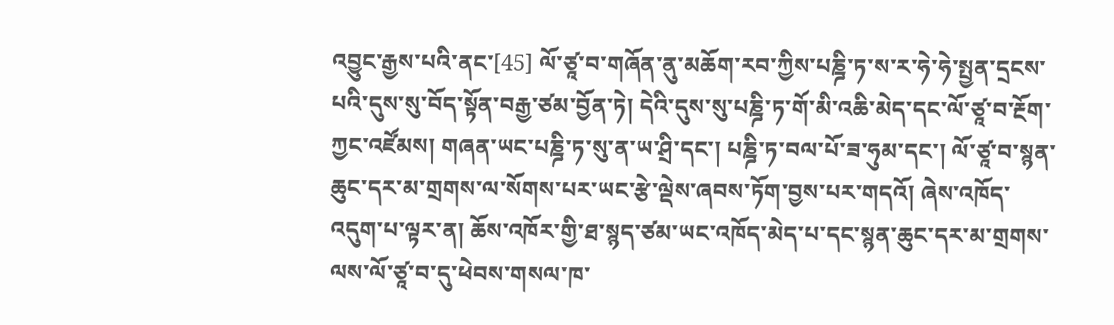འབྱུང་རྒྱས་པའི་ནང་[45] ལོ་ཙཱ་བ་གཞོན་ནུ་མཆོག་རབ་ཀྱིས་པཎྜི་ཏ་ས་ར་ཧེ་ཧེ་སྤྱན་དྲངས་པའི་དུས་སུ་བོད་སྟོན་བརྒྱ་ཙམ་བྱོན་ཏེ། དེའི་དུས་སུ་པཎྜི་ཏ་གོ་མི་འཆི་མེད་དང་ལོ་ཙཱ་བ་རྔོག་ཀྱང་འཛོམས། གཞན་ཡང་པཎྜི་ཏ་སུ་ན་ཡ་ཤྲི་དང་། པཎྜི་ཏ་བལ་པོ་ཟ་ཧུམ་དང་། ལོ་ཙཱ་བ་སྙན་ཆུང་དར་མ་གྲགས་ལ་སོགས་པར་ཡང་རྩེ་ལྡེས་ཞབས་ཏོག་བྱས་པར་གདའོ། ཞེས་འཁོད་འདུག་པ་ལྟར་ན། ཆོས་འཁོར་གྱི་ཐ་སྙད་ཙམ་ཡང་འཁོད་མེད་པ་དང་སྙན་ཆུང་དར་མ་གྲགས་ལས་ལོ་ཙཱ་བ་དུ་ཕེབས་གསལ་ཁ་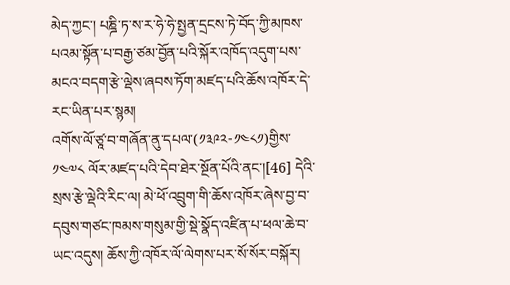མེད་ཀྱང་། པཎྜི་ཏ་ས་ར་ཧེ་ཧེ་སྤྱན་དྲངས་ཏེ་བོད་ཀྱི་མཁས་པའམ་སྟོན་པ་བརྒྱ་ཙམ་བྱོན་པའི་སྐོར་འཁོད་འདུག་པས་མངའ་བདག་རྩེ་ལྡེས་ཞབས་ཏོག་མཛད་པའི་ཆོས་འཁོར་དེ་རང་ཡིན་པར་སྙམ།
འགོས་ལོ་ཙཱ་བ་གཞོན་ནུ་དཔལ་(༡༣༩༢-༡༤༨༡)གྱིས་ ༡༤༧༨ ལོར་མཛད་པའི་དེབ་ཐེར་སྔོན་པོའི་ནང་།[46] དེའི་སྲས་རྩེ་ལྡེའི་རིང་ལ། མེ་ཕོ་འབྲུག་གི་ཆོས་འཁོར་ཞེས་བྱ་བ་དབུས་གཙང་ཁམས་གསུམ་གྱི་སྡེ་སྣོད་འཛིན་པ་ཕལ་ཆེ་བ་ཡང་འདུས། ཆོས་ཀྱི་འཁོར་ལོ་ལེགས་པར་སོ་སོར་བསྐོར།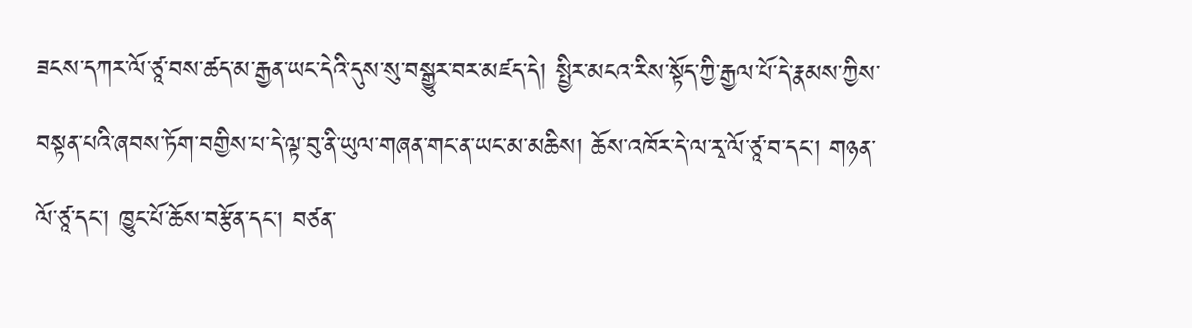ཟངས་དཀར་ལོ་ཙཱ་བས་ཚད་མ་རྒྱན་ཡང་དེའི་དུས་སུ་བསྒྱུར་བར་མཛད་དེ། སྤྱིར་མངའ་རིས་སྟོད་ཀྱི་རྒྱལ་པོ་དེ་རྣམས་ཀྱིས་བསྟན་པའི་ཞབས་ཏོག་བགྱིས་པ་དེ་ལྟ་བུ་ནི་ཡུལ་གཞན་གང་ན་ཡང་མ་མཆིས། ཆོས་འཁོར་དེ་ལ་རྭ་ལོ་ཙཱ་བ་དང་། གཉན་ལོ་ཙཱ་དང་། ཁྱུང་པོ་ཆོས་བརྩོན་དང་། བཙན་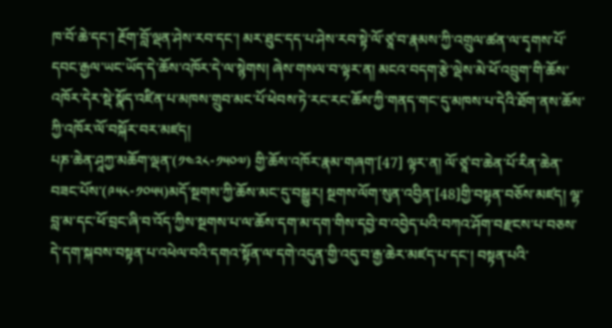ཁ་བོ་ཆེ་དང་། རྔོག་བློ་ལྡན་ཤེས་རབ་དང་། མར་ཐུང་དད་པ་ཤེས་རབ་སྟེ་ལོ་ཙཱ་བ་རྣམས་ཀྱི་འགྲུལ་ཚན་ལ་དྭགས་པོ་དབང་རྒྱལ་ཡང་ཡོད་དེ་ཆོས་འཁོར་དེ་ལ་སྙེགས། ཞེས་གསལ་བ་ལྟར་ན། མངའ་བདག་རྩེ་ལྡེས་མེ་ཕོ་འབྲུག་གི་ཆོས་འཁོར་དེར་སྡེ་སྣོད་འཛིན་པ་མཁས་གྲུབ་མང་པོ་ཕེབས་ཏེ་རང་རང་ཆོས་ཀྱི་གནད་གང་དུ་མཁས་པ་དེའི་ཐོག་ནས་ཆོས་ཀྱི་འཁོར་ལོ་བསྐོར་བར་མཛད།
པཎ་ཆེན་ཤཱཀྱ་མཆོག་ལྡན་(༡༤༢༨-༡༥༠༧) གྱི་ཆོས་འཁོར་རྣམ་གཞག་[47] ལྟར་ན། ལོ་ཙཱ་བ་ཆེན་པོ་རིན་ཆེན་བཟང་པོས་(༩༥༨-༡༠༥༥)མདོ་སྔགས་ཀྱི་ཆོས་མང་དུ་བསྒྱུར། སྔགས་ལོག་སུན་འབྱིན་[48]གྱི་བསྟན་བཅོས་མཛད། ལྷ་བླ་མ་དང་ཕོ་བྲང་ཞི་བ་འོད་ཀྱིས་སྔགས་པ་ལ་ཆོས་དག་མ་དག་གིས་དབྱེ་བ་འབྱེད་པའི་བཀའ་ཤོག་བརྫངས་པ་བཅས་དེ་དག་སྐབས་བསྟན་པ་འཕེལ་བའི་དགའ་སྟོན་ལ་དགེ་འདུན་གྱི་འདུ་བ་རྒྱ་ཆེར་མཛད་པ་དང་། བསྟན་པའི་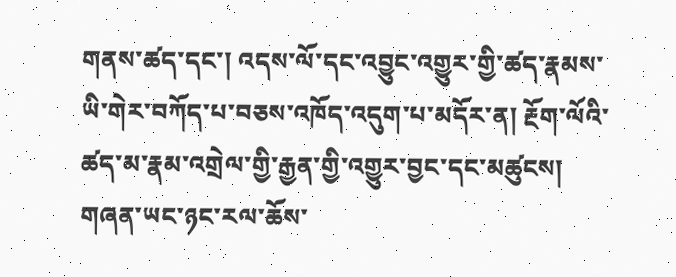གནས་ཚད་དང་། འདས་ལོ་དང་འབྱུང་འགྱུར་གྱི་ཚད་རྣམས་ཡི་གེར་བཀོད་པ་བཅས་འཁོད་འདུག་པ་མདོར་ན། རྔོག་ལོའི་ཚད་མ་རྣམ་འགྲེལ་གྱི་རྒྱན་གྱི་འགྱུར་བྱང་དང་མཚུངས། གཞན་ཡང་ཉང་རལ་ཆོས་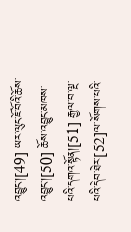འབྱུང་།[49] ཡར་ལུང་ཇོ་བོའི་ཆོས་འབྱུང་།[50] ཆོས་འབྱུང་མཁས་པའི་དགའ་སྟོན།[51] རྒྱལ་བ་ལྔ་པའི་དེབ་ཐེར་[52]ལ་སོགས་པའི་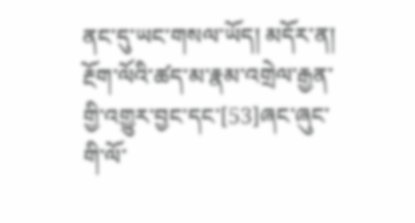ནང་དུ་ཡང་གསལ་ཡོད། མདོར་ན། རྔོག་ལོའི་ཚད་མ་རྣམ་འགྲེལ་རྒྱན་གྱི་འགྱུར་བྱང་དང་[53]ཞང་ཞུང་གི་ལོ་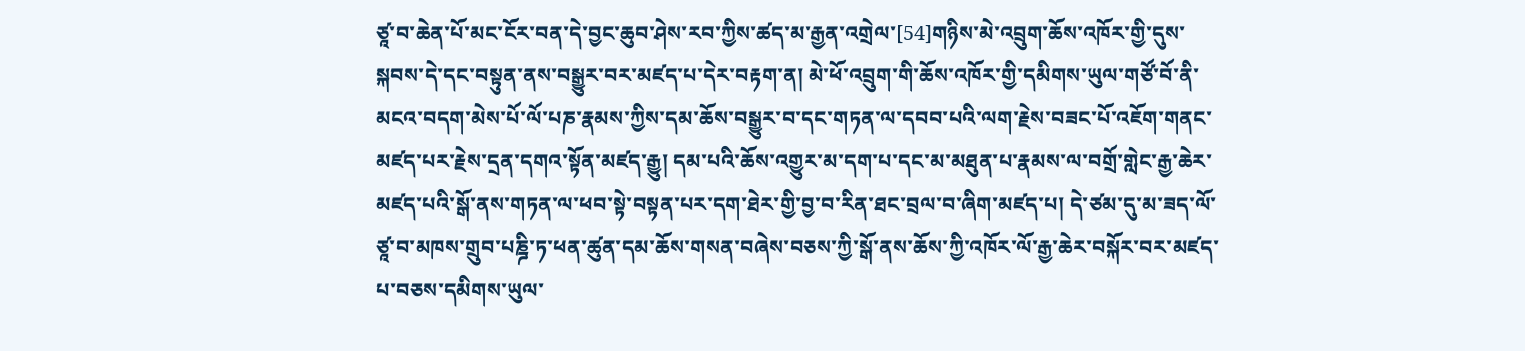ཙཱ་བ་ཆེན་པོ་མང་ངོར་བན་དེ་བྱང་ཆུབ་ཤེས་རབ་ཀྱིས་ཚད་མ་རྒྱན་འགྲེལ་[54]གཉིས་མེ་འབྲུག་ཆོས་འཁོར་གྱི་དུས་སྐབས་དེ་དང་བསྟུན་ནས་བསྒྱུར་བར་མཛད་པ་དེར་བརྟག་ན། མེ་ཕོ་འབྲུག་གི་ཆོས་འཁོར་གྱི་དམིགས་ཡུལ་གཙོ་བོ་ནི་མངའ་བདག་མེས་པོ་ལོ་པཎ་རྣམས་ཀྱིས་དམ་ཆོས་བསྒྱུར་བ་དང་གཏན་ལ་དབབ་པའི་ལག་རྗེས་བཟང་པོ་འཇོག་གནང་མཛད་པར་རྗེས་དྲན་དགའ་སྟོན་མཛད་རྒྱུ། དམ་པའི་ཆོས་འགྱུར་མ་དག་པ་དང་མ་མཐུན་པ་རྣམས་ལ་བགྲོ་གླེང་རྒྱ་ཆེར་མཛད་པའི་སྒོ་ནས་གཏན་ལ་ཕབ་སྟེ་བསྟན་པར་དག་ཐེར་གྱི་བྱ་བ་རིན་ཐང་བྲལ་བ་ཞིག་མཛད་པ། དེ་ཙམ་དུ་མ་ཟད་ལོ་ཙཱ་བ་མཁས་གྲུབ་པཎྜི་ཏ་ཕན་ཚུན་དམ་ཆོས་གསན་བཞེས་བཅས་ཀྱི་སྒོ་ནས་ཆོས་ཀྱི་འཁོར་ལོ་རྒྱ་ཆེར་བསྐོར་བར་མཛད་པ་བཅས་དམིགས་ཡུལ་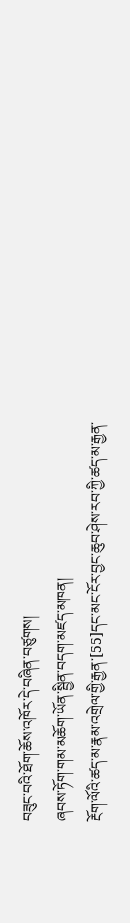བཟུང་བའི་ཐོག་ཆོས་འཁོར་དེ་བཞིན་བཙུགས།
ཞབས་ཏོག་གམ་མཆོག་ཡོན་སྦྱིན་བདག་མཛད་མཁན།
རྔོག་ལོའི་ཚད་མ་རྣམ་འགྲེལ་གྱི་རྒྱན་[55]དང་མང་ངོར་བྱང་ཆུབ་ཤེས་རབ་ཀྱི་ཚད་མ་རྒྱན་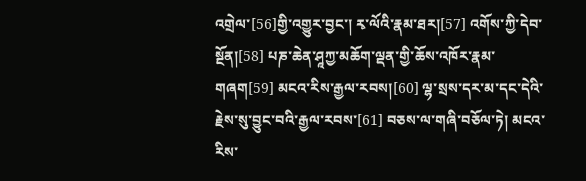འགྲེལ་[56]གྱི་འགྱུར་བྱང་། རྭ་ལོའི་རྣམ་ཐར།[57] འགོས་ཀྱི་དེབ་སྔོན།[58] པཎ་ཆེན་ཤཱཀྱ་མཆོག་ལྡན་གྱི་ཆོས་འཁོར་རྣམ་གཞག[59] མངའ་རིས་རྒྱལ་རབས།[60] ལྷ་སྲས་དར་མ་དང་དེའི་རྗེས་སུ་བྱུང་བའི་རྒྱལ་རབས་[61] བཅས་ལ་གཞི་བཅོལ་ཏེ། མངའ་རིས་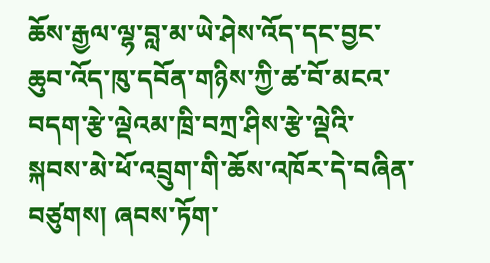ཆོས་རྒྱལ་ལྷ་བླ་མ་ཡེ་ཤེས་འོད་དང་བྱང་ཆུབ་འོད་ཁུ་དབོན་གཉིས་ཀྱི་ཚ་བོ་མངའ་བདག་རྩེ་ལྡེའམ་ཁྲི་བཀྲ་ཤིས་རྩེ་ལྡེའི་སྐབས་མེ་ཕོ་འབྲུག་གི་ཆོས་འཁོར་དེ་བཞིན་བཙུགས། ཞབས་ཏོག་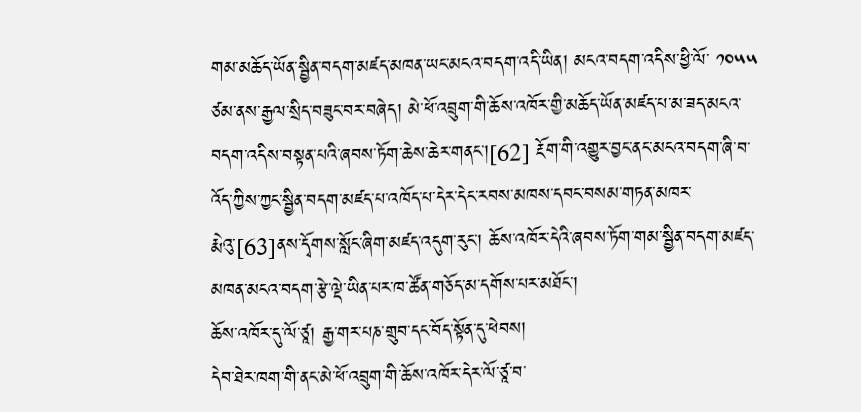གམ་མཆོད་ཡོན་སྦྱིན་བདག་མཛད་མཁན་ཡང་མངའ་བདག་འདི་ཡིན། མངའ་བདག་འདིས་ཕྱི་ལོ་ ༡༠༥༥ ཙམ་ནས་རྒྱལ་སྲིད་བཟུང་བར་བཞེད། མེ་ཕོ་འབྲུག་གི་ཆོས་འཁོར་གྱི་མཆོད་ཡོན་མཛད་པ་མ་ཟད་མངའ་བདག་འདིས་བསྟན་པའི་ཞབས་ཏོག་ཆེས་ཆེར་གནང་།[62] རྔོག་གི་འགྱུར་བྱང་ནང་མངའ་བདག་ཞི་བ་འོད་ཀྱིས་ཀྱང་སྦྱིན་བདག་མཛད་པ་འཁོད་པ་དེར་དེང་རབས་མཁས་དབང་བསམ་གཏན་མཁར་རྨེའུ་[63]ནས་དྭོགས་སློང་ཞིག་མཛད་འདུག་རུང་། ཆོས་འཁོར་དེའི་ཞབས་ཏོག་གམ་སྦྱིན་བདག་མཛད་མཁན་མངའ་བདག་རྩེ་ལྡེ་ཡིན་པར་ཁ་ཚོན་གཅོད་མ་དགོས་པར་མཐོང་།
ཆོས་འཁོར་དུ་ལོ་ཙཱ། རྒྱ་གར་པཎ་གྲུབ་དང་བོད་སྟོན་དུ་ཕེབས།
དེབ་ཐེར་ཁག་གི་ནང་མེ་ཕོ་འབྲུག་གི་ཆོས་འཁོར་དེར་ལོ་ཙཱ་བ་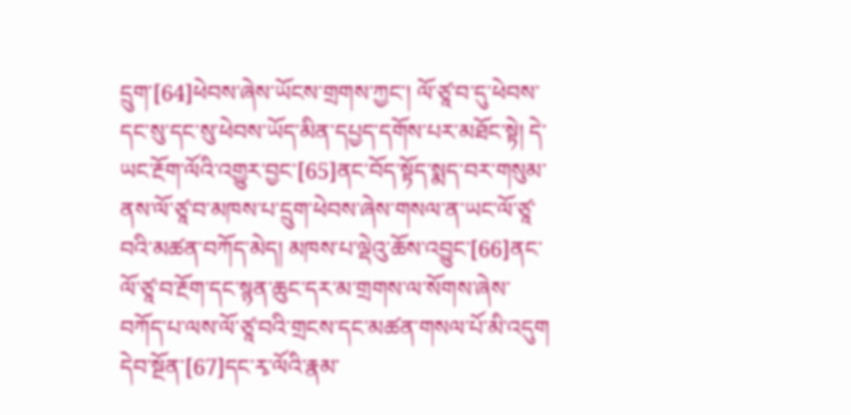དྲུག་[64]ཕེབས་ཞེས་ཡོངས་གྲགས་ཀྱང་། ལོ་ཙཱ་བ་དུ་ཕེབས་དང་སུ་དང་སུ་ཕེབས་ཡོད་མིན་དཔྱད་དགོས་པར་མཐོང་སྟེ། དེ་ཡང་རྔོག་ལོའི་འགྱུར་བྱང་[65]ནང་བོད་སྟོད་སྨད་བར་གསུམ་ནས་ལོ་ཙཱ་བ་མཁས་པ་དྲུག་ཕེབས་ཞེས་གསལ་ན་ཡང་ལོ་ཙཱ་བའི་མཚན་བཀོད་མེད། མཁས་པ་ལྡེའུ་ཆོས་འབྱུང་[66]ནང་ལོ་ཙཱ་བ་རྔོག་དང་སྙན་ཆུང་དར་མ་གྲགས་ལ་སོགས་ཞེས་བཀོད་པ་ལས་ལོ་ཙཱ་བའི་གྲངས་དང་མཚན་གསལ་པོ་མི་འདུག དེབ་སྔོན་[67]དང་རྭ་ལོའི་རྣམ་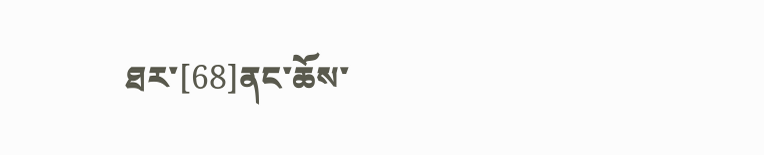ཐར་[68]ནང་ཆོས་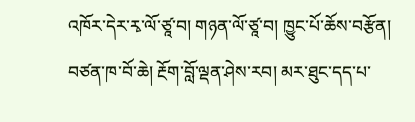འཁོར་དེར་རྭ་ལོ་ཙཱ་བ། གཉན་ལོ་ཙཱ་བ། ཁྱུང་པོ་ཆོས་བརྩོན། བཙན་ཁ་བོ་ཆེ། རྔོག་བློ་ལྡན་ཤེས་རབ། མར་ཐུང་དད་པ་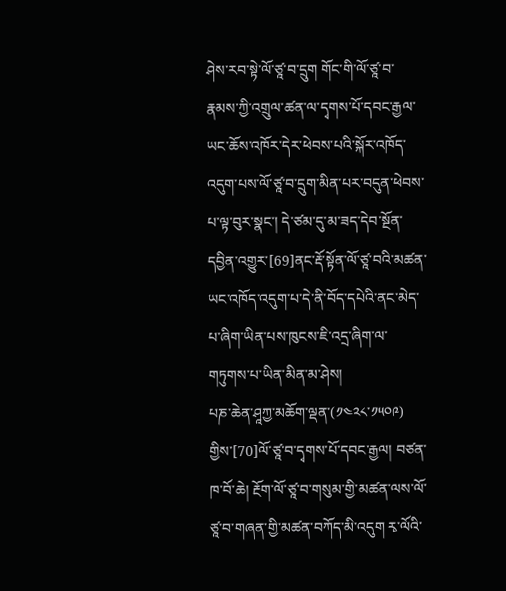ཤེས་རབ་སྟེ་ལོ་ཙཱ་བ་དྲུག གོང་གི་ལོ་ཙཱ་བ་རྣམས་ཀྱི་འགྲུལ་ཚན་ལ་དྭགས་པོ་དབང་རྒྱལ་ཡང་ཆོས་འཁོར་དེར་ཕེབས་པའི་སྐོར་འཁོད་འདུག་པས་ལོ་ཙཱ་བ་དྲུག་མིན་པར་བདུན་ཕེབས་པ་ལྟ་བུར་སྣང་། དེ་ཙམ་དུ་མ་ཟད་དེབ་སྔོན་དབྱིན་འགྱུར་[69]ནང་རྡོ་སྟོན་ལོ་ཙཱ་བའི་མཚན་ཡང་འཁོད་འདུག་པ་དེ་ནི་བོད་དཔེའི་ནང་མེད་པ་ཞིག་ཡིན་པས་ཁུངས་ཇི་འདྲ་ཞིག་ལ་གཏུགས་པ་ཡིན་མིན་མ་ཤེས།
པཎ་ཆེན་ཤཱཀྱ་མཆོག་ལྡན་(༡༤༢༨་༡༥༠༩) གྱིས་[70]ལོ་ཙཱ་བ་དྭགས་པོ་དབང་རྒྱལ། བཙན་ཁ་བོ་ཆེ། རྔོག་ལོ་ཙཱ་བ་གསུམ་གྱི་མཚན་ལས་ལོ་ཙཱ་བ་གཞན་གྱི་མཚན་བཀོད་མི་འདུག རྭ་ལོའི་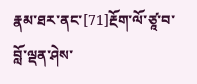རྣམ་ཐར་ནང་[71]རྔོག་ལོ་ཙཱ་བ་བློ་ལྡན་ཤེས་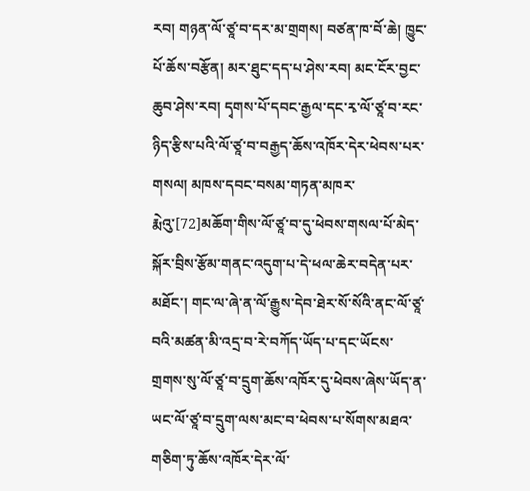རབ། གཉན་ལོ་ཙཱ་བ་དར་མ་གྲགས། བཙན་ཁ་བོ་ཆེ། ཁྱུང་པོ་ཆོས་བརྩོན། མར་ཐུང་དད་པ་ཤེས་རབ། མང་ངོར་བྱང་ཆུབ་ཤེས་རབ། དྭགས་པོ་དབང་རྒྱལ་དང་རྭ་ལོ་ཙཱ་བ་རང་ཉིད་རྩིས་པའི་ལོ་ཙཱ་བ་བརྒྱད་ཆོས་འཁོར་དེར་ཕེབས་པར་གསལ། མཁས་དབང་བསམ་གཏན་མཁར་རྨེའུ་[72]མཆོག་གིས་ལོ་ཙཱ་བ་དུ་ཕེབས་གསལ་པོ་མེད་སྐོར་བྲིས་རྩོམ་གནང་འདུག་པ་དེ་ཕལ་ཆེར་བདེན་པར་མཐོང་། གང་ལ་ཞེ་ན་ལོ་རྒྱུས་དེབ་ཐེར་སོ་སོའི་ནང་ལོ་ཙཱ་བའི་མཚན་མི་འདྲ་བ་རེ་བཀོད་ཡོད་པ་དང་ཡོངས་གྲགས་སུ་ལོ་ཙཱ་བ་དྲུག་ཆོས་འཁོར་དུ་ཕེབས་ཞེས་ཡོད་ན་ཡང་ལོ་ཙཱ་བ་དྲུག་ལས་མང་བ་ཕེབས་པ་སོགས་མཐའ་གཅིག་ཏུ་ཆོས་འཁོར་དེར་ལོ་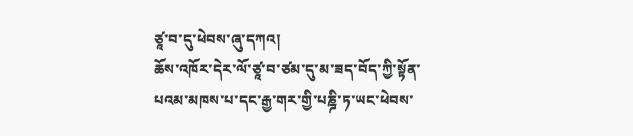ཙཱ་བ་དུ་ཕེབས་ཞུ་དཀའ།
ཆོས་འཁོར་དེར་ལོ་ཙཱ་བ་ཙམ་དུ་མ་ཟད་བོད་ཀྱི་སྟོན་པའམ་མཁས་པ་དང་རྒྱ་གར་གྱི་པཎྜི་ཏ་ཡང་ཕེབས་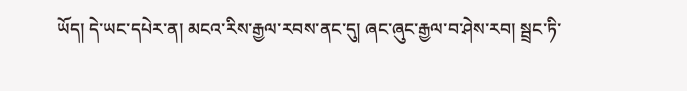ཡོད། དེ་ཡང་དཔེར་ན། མངའ་རིས་རྒྱལ་རབས་ནང་དུ། ཞང་ཞུང་རྒྱལ་བ་ཤེས་རབ། སྦྲང་ཏི་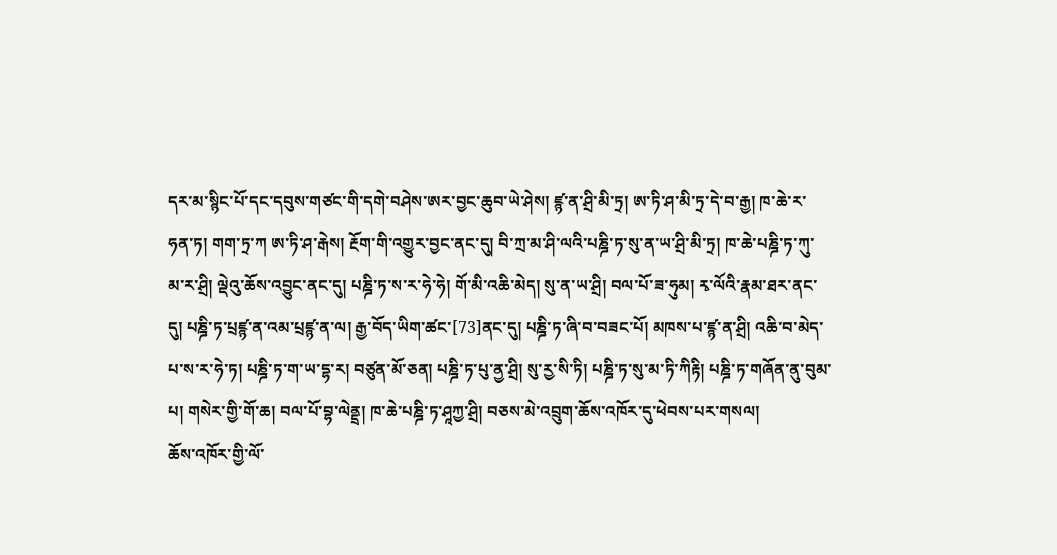དར་མ་སྙིང་པོ་དང་དབུས་གཙང་གི་དགེ་བཤེས་ཨར་བྱང་ཆུབ་ཡེ་ཤེས། ཛྙ་ན་ཤྲི་མི་ཏྲ། ཨ་ཏི་ཤ་མི་ཏྲ་དེ་བ་རྒྱ། ཁ་ཆེ་ར་ཧན་ཏ། གག་ཏྲ་ཀ ཨ་ཏི་ཤ་རྒེས། རྔོག་གི་འགྱུར་བྱང་ནང་དུ། བི་ཀྲ་མ་ཤི་ལའི་པཎྜི་ཏ་སུ་ན་ཡ་ཤྲི་མི་ཏྲ། ཁ་ཆེ་པཎྜི་ཏ་ཀུ་མ་ར་ཤྲི། ལྡེའུ་ཆོས་འབྱུང་ནང་དུ། པཎྜི་ཏ་ས་ར་ཧེ་ཧེ། གོ་མི་འཆི་མེད། སུ་ན་ཡ་ཤྲི། བལ་པོ་ཟ་ཧུམ། རྭ་ལོའི་རྣམ་ཐར་ནང་དུ། པཎྜི་ཏ་པྲཛྙ་ན་འམ་པྲཛྙ་ན་ལ། རྒྱ་བོད་ཡིག་ཚང་[73]ནང་དུ། པཎྜི་ཏ་ཞི་བ་བཟང་པོ། མཁས་པ་ཛྙ་ན་ཤྲི། འཆི་བ་མེད་པ་ས་ར་ཧེ་ཏ། པཎྜི་ཏ་ག་ཡ་དྷ་ར། བཙུན་མོ་ཅན། པཎྜི་ཏ་པུ་ནྱ་ཤྲི། སུ་རྱ་སི་ཏི། པཎྜི་ཏ་སུ་མ་ཏི་ཀིརྟི། པཎྜི་ཏ་གཞོན་ནུ་བུམ་པ། གསེར་གྱི་གོ་ཆ། བལ་པོ་བྷ་ལེནྡྲ། ཁ་ཆེ་པཎྜི་ཏ་ཤཱཀྱ་ཤྲི། བཅས་མེ་འབྲུག་ཆོས་འཁོར་དུ་ཕེབས་པར་གསལ།
ཆོས་འཁོར་གྱི་ལོ་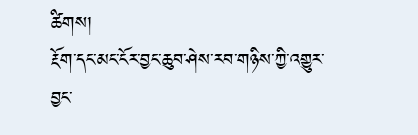ཚིགས།
རྔོག་དང་མང་ངོར་བྱང་ཆུབ་ཤེས་རབ་གཉིས་ཀྱི་འགྱུར་བྱང་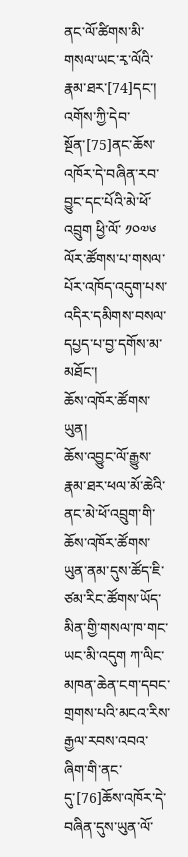ནང་ལོ་ཚིགས་མི་གསལ་ཡང་རྭ་ལོའི་རྣམ་ཐར་[74]དང་། འགོས་ཀྱི་དེབ་སྔོན་[75]ནང་ཆོས་འཁོར་དེ་བཞིན་རབ་བྱུང་དང་པོའི་མེ་ཕོ་འབྲུག ཕྱི་ལོ་ ༡༠༧༦ ལོར་ཚོགས་པ་གསལ་པོར་འཁོད་འདུག་པས་འདིར་དམིགས་བསལ་དཔྱད་པ་བྱ་དགོས་མ་མཐོང་།
ཆོས་འཁོར་ཚོགས་ཡུན།
ཆོས་འབྱུང་ལོ་རྒྱུས་རྣམ་ཐར་ཕལ་མོ་ཆེའི་ནང་མེ་ཕོ་འབྲུག་གི་ཆོས་འཁོར་ཚོགས་ཡུན་ནམ་དུས་ཚོད་ཇི་ཙམ་རིང་ཚོགས་ཡོད་མིན་གྱི་གསལ་ཁ་གང་ཡང་མི་འདུག ཀ་ལིང་མཁན་ཆེན་ངག་དབང་གྲགས་པའི་མངའ་རིས་རྒྱལ་རབས་འབའ་ཞིག་གི་ནང་དུ་[76]ཆོས་འཁོར་དེ་བཞིན་དུས་ཡུན་ལོ་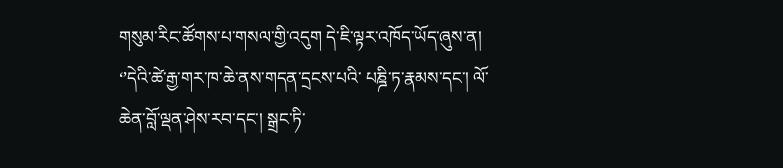གསུམ་རིང་ཚོགས་པ་གསལ་གྱི་འདུག དེ་ཇི་ལྟར་འཁོད་ཡོད་ཞུས་ན། ‘’དེའི་ཚེ་རྒྱ་གར་ཁ་ཆེ་ནས་གདན་དྲངས་པའི་ པཎྜི་ཏ་རྣམས་དང་། ལོ་ཆེན་བློ་ལྡན་ཤེས་རབ་དང་། སྒྲང་ཏི་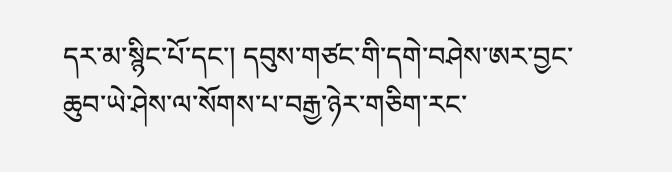དར་མ་སྙིང་པོ་དང་། དབུས་གཙང་གི་དགེ་བཤེས་ཨར་བྱང་ཆུབ་ཡེ་ཤེས་ལ་སོགས་པ་བརྒྱ་ཉེར་གཅིག་རང་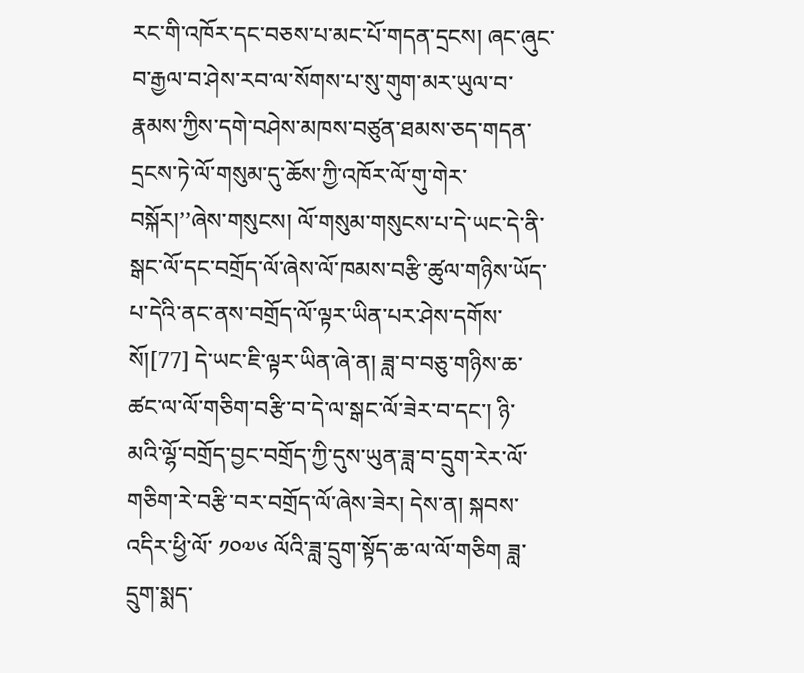རང་གི་འཁོར་དང་བཅས་པ་མང་པོ་གདན་དྲངས། ཞང་ཞུང་བ་རྒྱལ་བ་ཤེས་རབ་ལ་སོགས་པ་སུ་གུག་མར་ཡུལ་བ་རྣམས་ཀྱིས་དགེ་བཤེས་མཁས་བཙུན་ཐམས་ཅད་གདན་དྲངས་ཏེ་ལོ་གསུམ་དུ་ཆོས་ཀྱི་འཁོར་ལོ་གུ་གེར་བསྐོར།’’ཞེས་གསུངས། ལོ་གསུམ་གསུངས་པ་དེ་ཡང་དེ་ནི་སྒང་ལོ་དང་བགྲོད་ལོ་ཞེས་ལོ་ཁམས་བརྩི་ཚུལ་གཉིས་ཡོད་པ་དེའི་ནང་ནས་བགྲོད་ལོ་ལྟར་ཡིན་པར་ཤེས་དགོས་སོ།[77] དེ་ཡང་ཇི་ལྟར་ཡིན་ཞེ་ན། ཟླ་བ་བཅུ་གཉིས་ཆ་ཚང་ལ་ལོ་གཅིག་བརྩི་བ་དེ་ལ་སྒང་ལོ་ཟེར་བ་དང་། ཉི་མའི་ལྷོ་བགྲོད་བྱང་བགྲོད་ཀྱི་དུས་ཡུན་ཟླ་བ་དྲུག་རེར་ལོ་གཅིག་རེ་བརྩི་བར་བགྲོད་ལོ་ཞེས་ཟེར། དེས་ན། སྐབས་འདིར་ཕྱི་ལོ་ ༡༠༧༦ ལོའི་ཟླ་དྲུག་སྟོད་ཆ་ལ་ལོ་གཅིག ཟླ་དྲུག་སྨད་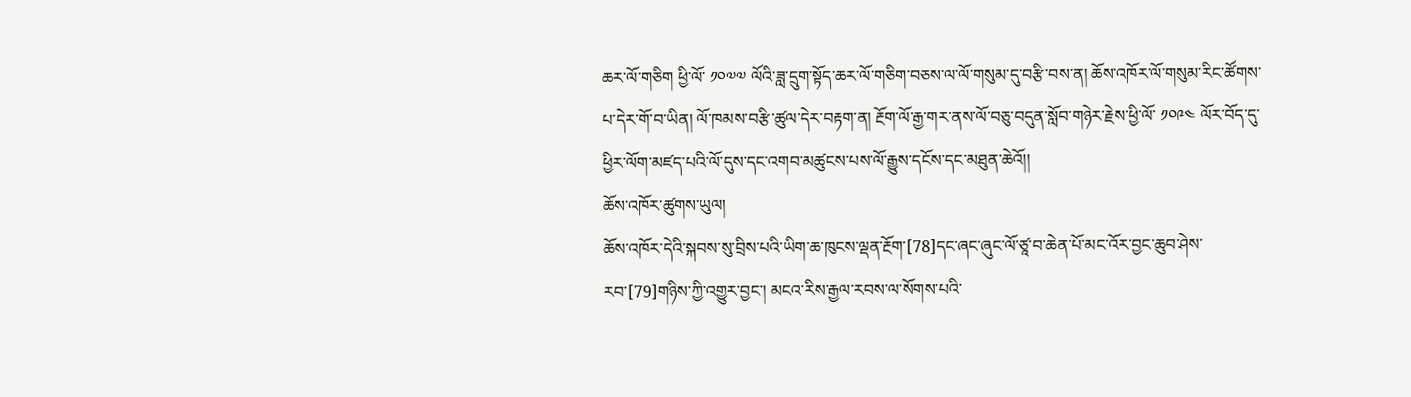ཆར་ལོ་གཅིག ཕྱི་ལོ་ ༡༠༧༧ ལོའི་ཟླ་དྲུག་སྟོད་ཆར་ལོ་གཅིག་བཅས་ལ་ལོ་གསུམ་དུ་བརྩི་བས་ན། ཆོས་འཁོར་ལོ་གསུམ་རིང་ཚོགས་པ་དེར་གོ་བ་ཡིན། ལོ་ཁམས་བརྩི་ཚུལ་དེར་བརྟག་ན། རྔོག་ལོ་རྒྱ་གར་ནས་ལོ་བཅུ་བདུན་སློབ་གཉེར་རྗེས་ཕྱི་ལོ་ ༡༠༩༤ ལོར་བོད་དུ་ཕྱིར་ལོག་མཛད་པའི་ལོ་དུས་དང་འགབ་མཚུངས་པས་ལོ་རྒྱུས་དངོས་དང་མཐུན་ཆེའོ།།
ཆོས་འཁོར་ཚུགས་ཡུལ།
ཆོས་འཁོར་དེའི་སྐབས་སུ་བྲིས་པའི་ཡིག་ཆ་ཁུངས་ལྡན་རྔོག་[78]དང་ཞང་ཞུང་ལོ་ཙཱ་བ་ཆེན་པོ་མང་འོར་བྱང་ཆུབ་ཤེས་རབ་[79]གཉིས་ཀྱི་འགྱུར་བྱང་། མངའ་རིས་རྒྱལ་རབས་ལ་སོགས་པའི་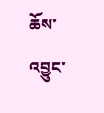ཆོས་འབྱུང་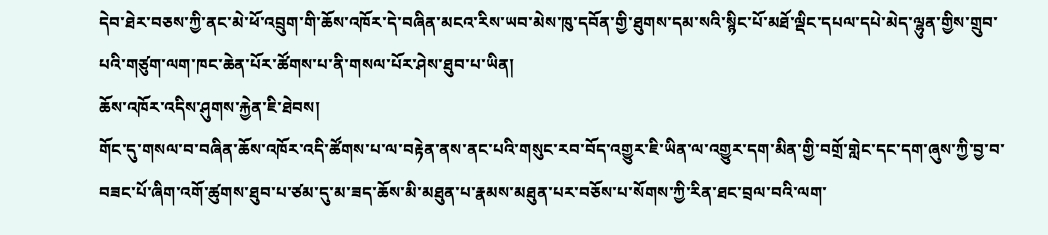དེབ་ཐེར་བཅས་ཀྱི་ནང་མེ་ཕོ་འབྲུག་གི་ཆོས་འཁོར་དེ་བཞིན་མངའ་རིས་ཡབ་མེས་ཁུ་དབོན་གྱི་ཐུགས་དམ་སའི་སྙིང་པོ་མཐོ་ལྡིང་དཔལ་དཔེ་མེད་ལྷུན་གྱིས་གྲུབ་པའི་གཙུག་ལག་ཁང་ཆེན་པོར་ཚོགས་པ་ནི་གསལ་པོར་ཤེས་ཐུབ་པ་ཡིན།
ཆོས་འཁོར་འདིས་ཤུགས་རྐྱེན་ཇི་ཐེབས།
གོང་དུ་གསལ་བ་བཞིན་ཆོས་འཁོར་འདི་ཚོགས་པ་ལ་བརྟེན་ནས་ནང་པའི་གསུང་རབ་བོད་འགྱུར་ཇི་ཡིན་ལ་འགྱུར་དག་མིན་གྱི་བགྲོ་གླེང་དང་དག་ཞུས་ཀྱི་བྱ་བ་བཟང་པོ་ཞིག་འགོ་ཚུགས་ཐུབ་པ་ཙམ་དུ་མ་ཟད་ཆོས་མི་མཐུན་པ་རྣམས་མཐུན་པར་བཅོས་པ་སོགས་ཀྱི་རིན་ཐང་བྲལ་བའི་ལག་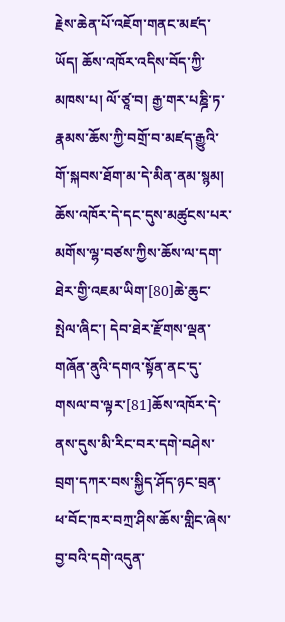རྗེས་ཆེན་པོ་འཇོག་གནང་མཛད་ཡོད། ཆོས་འཁོར་འདིས་བོད་ཀྱི་མཁས་པ། ལོ་ཙཱ་བ། རྒྱ་གར་པཎྜི་ཏ་རྣམས་ཆོས་ཀྱི་བགྲོ་བ་མཛད་རྒྱུའི་གོ་སྐབས་ཐོག་མ་དེ་མིན་ནམ་སྙམ། ཆོས་འཁོར་དེ་དང་དུས་མཚུངས་པར་མགོས་ལྷ་བཙས་ཀྱིས་ཆོས་ལ་དག་ཐེར་གྱི་འཇམ་ཡིག་[80]ཆེ་ཆུང་སྤེལ་ཞིང་། དེབ་ཐེར་རྫོགས་ལྡན་གཞོན་ནུའི་དགའ་སྟོན་ནང་དུ་གསལ་བ་ལྟར་[81]ཆོས་འཁོར་དེ་ནས་དུས་མི་རིང་བར་དགེ་བཤེས་བྲག་དཀར་བས་སྐྱིད་ཤོད་ཉང་བྲན་ཕ་བོང་ཁར་བཀྲ་ཤིས་ཆོས་གླིང་ཞེས་བྱ་བའི་དགེ་འདུན་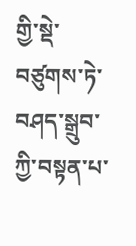གྱི་སྡེ་བཙུགས་ཏེ་བཤད་སྒྲུབ་ཀྱི་བསྟན་པ་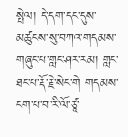སྤེལ། དེ་དག་དང་དུས་མཚུངས་སུ་བཀའ་གདམས་གཞུང་པ་གླང་ཤར་རམ། གླང་ཐང་པ་རྡོ་རྗེ་སེང་གེ གདམས་ངག་པ་བ་རི་ལོ་ཙཱ་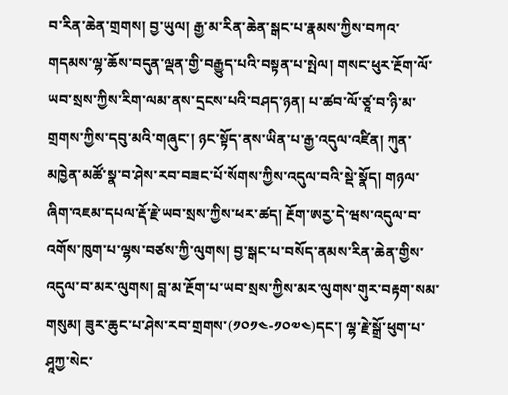བ་རིན་ཆེན་གྲགས། བྱ་ཡུལ། རྒྱ་མ་རིན་ཆེན་སྒང་པ་རྣམས་ཀྱིས་བཀའ་གདམས་ལྷ་ཆོས་བདུན་ལྡན་གྱི་བརྒྱུད་པའི་བསྟན་པ་སྤེལ། གསང་ཕུར་རྔོག་ལོ་ཡབ་སྲས་ཀྱིས་རིག་ལམ་ནས་དྲངས་པའི་བཤད་ཉན། པ་ཚབ་ལོ་ཙཱ་བ་ཉི་མ་གྲགས་ཀྱིས་དབུ་མའི་གཞུང་། ཉང་སྟོད་ནས་ཡིན་པ་རྒྱ་འདུལ་འཛིན། ཀུན་མཁྱེན་མཚོ་སྣ་བ་ཤེས་རབ་བཟང་པོ་སོགས་ཀྱིས་འདུལ་བའི་སྡེ་སྣོད། གཉལ་ཞིག་འཇམ་དཔལ་རྡོ་རྗེ་ཡབ་སྲས་ཀྱིས་ཕར་ཚད། རྔོག་ཨརྱ་དེ་ཝས་འདུལ་བ་འགོས་ཁུག་པ་ལྷས་བཙས་ཀྱི་ལུགས། བྱ་སྒང་པ་བསོད་ནམས་རིན་ཆེན་གྱིས་འདུལ་བ་མར་ལུགས། བླ་མ་རྔོག་པ་ཡབ་སྲས་ཀྱིས་མར་ལུགས་གུར་བརྟག་སམ་གསུམ། ཟུར་ཆུང་པ་ཤེས་རབ་གྲགས་(༡༠༡༤-༡༠༧༤)དང་། ལྷ་རྗེ་སྒྲོ་ཕུག་པ་ཤཱཀྱ་སེང་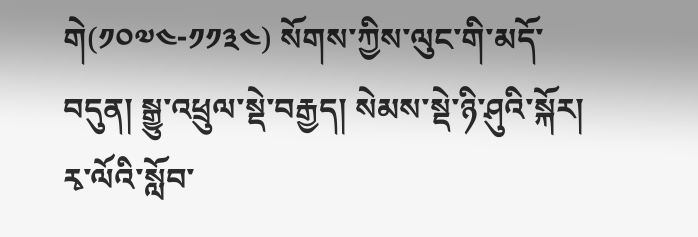གེ(༡༠༧༤-༡༡༣༤) སོགས་ཀྱིས་ལུང་གི་མདོ་བདུན། སྒྱུ་འཕྲུལ་སྡེ་བརྒྱད། སེམས་སྡེ་ཉི་ཤུའི་སྐོར། རྭ་ལོའི་སློབ་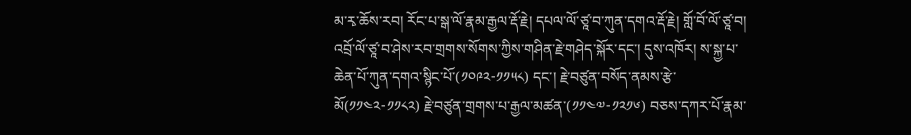མ་རྭ་ཆོས་རབ། རོང་པ་སྒ་ལོ་རྣམ་རྒྱལ་རྡོ་རྗེ། དཔལ་ལོ་ཙཱ་བ་ཀུན་དགའ་རྡོ་རྗེ། གློ་བོ་ལོ་ཙཱ་བ། འབྲོ་ལོ་ཙཱ་བ་ཤེས་རབ་གྲགས་སོགས་ཀྱིས་གཤིན་རྗེ་གཤེད་སྐོར་དང་། དུས་འཁོར། ས་སྐྱ་པ་ཆེན་པོ་ཀུན་དགའ་སྙིང་པོ་(༡༠༩༢-༡༡༥༨) དང་། རྗེ་བཙུན་བསོད་ནམས་རྩེ་མོ(༡༡༤༢-༡༡༨༢) རྗེ་བཙུན་གྲགས་པ་རྒྱལ་མཚན་(༡༡༤༧-༡༢༡༦) བཅས་དཀར་པོ་རྣམ་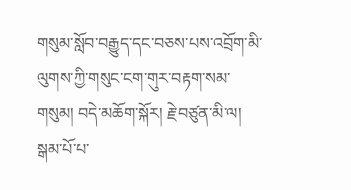གསུམ་སློབ་བརྒྱུད་དང་བཅས་པས་འབྲོག་མི་ལུགས་ཀྱི་གསུང་ངག་གུར་བརྟག་སམ་གསུམ། བདེ་མཆོག་སྐོར། རྗེ་བཙུན་མི་ལ། སྒམ་པོ་པ་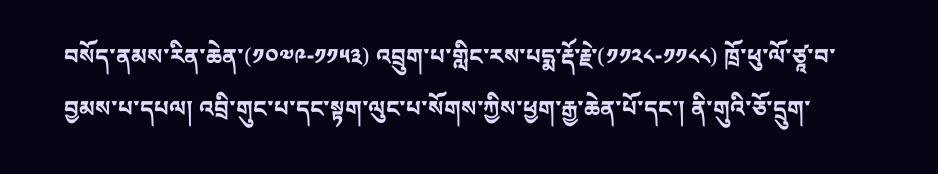བསོད་ནམས་རིན་ཆེན་(༡༠༧༩-༡༡༥༣) འབྲུག་པ་གླིང་རས་པདྨ་རྡོ་རྗེ་(༡༡༢༨-༡༡༨༨) ཁྲོ་ཕུ་ལོ་ཙཱ་བ་བྱམས་པ་དཔལ། འབྲི་གུང་པ་དང་སྟག་ལུང་པ་སོགས་ཀྱིས་ཕྱག་རྒྱ་ཆེན་པོ་དང་། ནི་གུའི་ཅོ་དྲུག་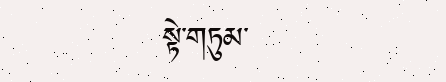སྟེ་གཏུམ་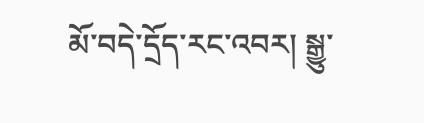མོ་བདེ་དྲོད་རང་འབར། སྒྱུ་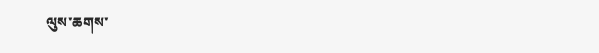ལུས་ཆགས་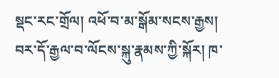སྡང་རང་གྲོལ། འཕོ་བ་མ་སྒོམ་སངས་རྒྱས། བར་དོ་རྒྱལ་བ་ལོངས་སྐུ་རྣམས་ཀྱི་སྐོར། ཁ་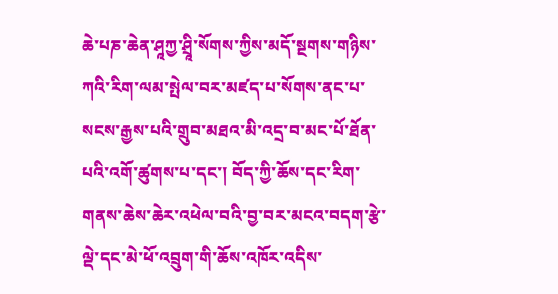ཆེ་པཎ་ཆེན་ཤཱཀྱ་ཤྲཱི་སོགས་ཀྱིས་མདོ་སྔགས་གཉིས་ཀའི་རིག་ལམ་སྤེལ་བར་མཛད་པ་སོགས་ནང་པ་སངས་རྒྱས་པའི་གྲུབ་མཐའ་མི་འདྲ་བ་མང་པོ་ཐོན་པའི་འགོ་ཚུགས་པ་དང་། བོད་ཀྱི་ཆོས་དང་རིག་གནས་ཆེས་ཆེར་འཕེལ་བའི་བྱ་བར་མངའ་བདག་རྩེ་ལྡེ་དང་མེ་ཕོ་འབྲུག་གི་ཆོས་འཁོར་འདིས་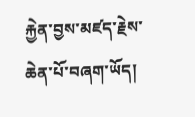རྐྱེན་བྱས་མཛད་རྗེས་ཆེན་པོ་བཞག་ཡོད།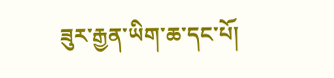ཟུར་རྒྱན་ཡིག་ཆ་དང་པོ།